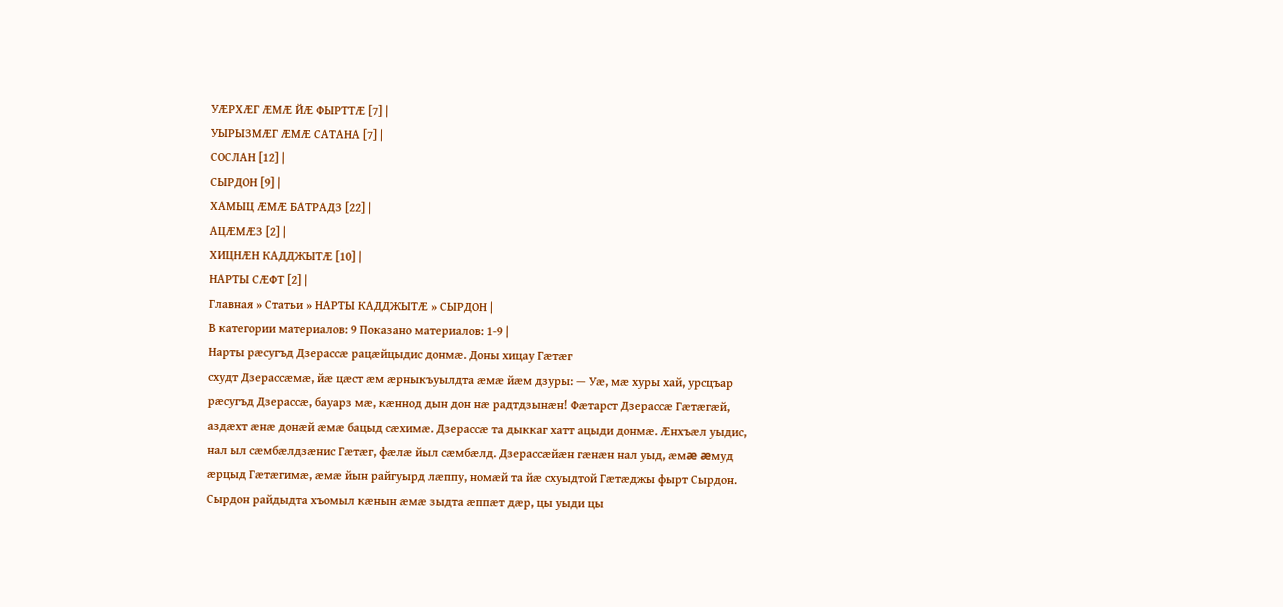УÆРХÆГ ÆМÆ ЙÆ ФЫРТТÆ [7] |
УЫРЫЗМÆГ ÆМÆ САТАНА [7] |
СОСЛАН [12] |
СЫРДОН [9] |
ХАМЫЦ ÆМÆ БАТРАДЗ [22] |
АЦÆМÆЗ [2] |
ХИЦНÆН КАДДЖЫТÆ [10] |
НАРТЫ СÆФT [2] |
Главная » Статьи » НАРТЫ КАДДЖЫТÆ » СЫРДОН |
В категории материалов: 9 Показано материалов: 1-9 |
Нарты рæсугъд Дзерассæ рацæйцыдис донмæ. Доны хицау Гæтæг
схудт Дзерассæмæ, йæ цæст æм æрныкъуылдта æмæ йæм дзуры: — Уæ, мæ хуры хай, урсцъар рæсугъд Дзерассæ, бауарз мæ, кæннод дын дон нæ радтдзынæн! Фæтарст Дзерассæ Гæтæгæй, аздæхт æнæ донæй æмæ бацыд сæхимæ. Дзерассæ та дыккаг хатт ацыди донмæ. Æнхъæл уыдис, нал ыл сæмбæлдзæнис Гæтæг, фæлæ йыл сæмбæлд. Дзерассæйæн гæнæн нал уыд, æмæ æмуд æрцыд Гæтæгимæ, æмæ йын райгуырд лæппу, номæй та йæ схуыдтой Гæтæджы фырт Сырдон. Сырдон райдыдта хъомыл кæнын æмæ зыдта æппæт дæр, цы уыди цы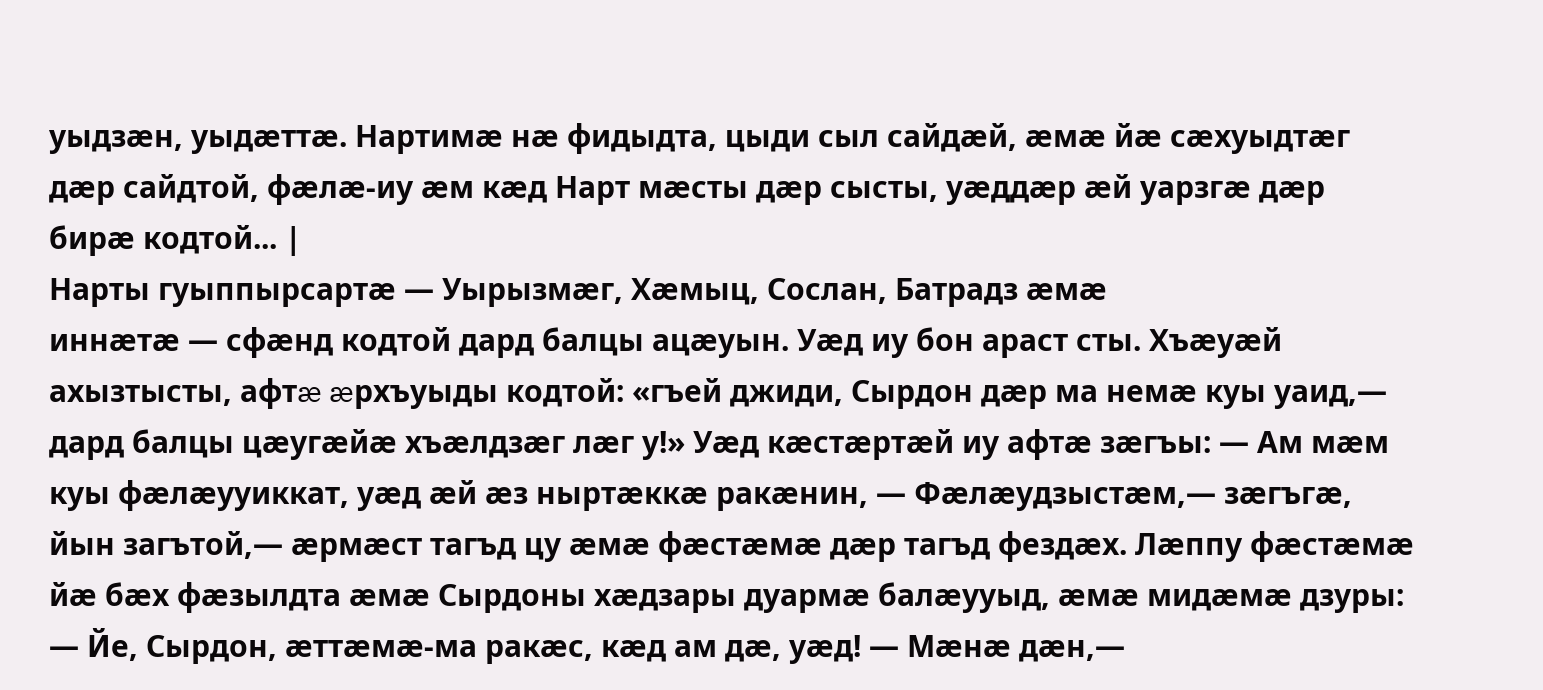уыдзæн, уыдæттæ. Нартимæ нæ фидыдта, цыди сыл сайдæй, æмæ йæ сæхуыдтæг дæр сайдтой, фæлæ-иу æм кæд Нарт мæсты дæр сысты, уæддæр æй уарзгæ дæр бирæ кодтой... |
Нарты гуыппырсартæ — Уырызмæг, Хæмыц, Сослан, Батрадз æмæ
иннæтæ — сфæнд кодтой дард балцы ацæуын. Уæд иу бон араст сты. Хъæуæй ахызтысты, афтæ æрхъуыды кодтой: «гъей джиди, Сырдон дæр ма немæ куы уаид,— дард балцы цæугæйæ хъæлдзæг лæг у!» Уæд кæстæртæй иу афтæ зæгъы: — Ам мæм куы фæлæууиккат, уæд æй æз ныртæккæ ракæнин, — Фæлæудзыстæм,— зæгъгæ, йын загътой,— æрмæст тагъд цу æмæ фæстæмæ дæр тагъд фездæх. Лæппу фæстæмæ йæ бæх фæзылдта æмæ Сырдоны хæдзары дуармæ балæууыд, æмæ мидæмæ дзуры: — Йе, Сырдон, æттæмæ-ма ракæс, кæд ам дæ, уæд! — Мæнæ дæн,—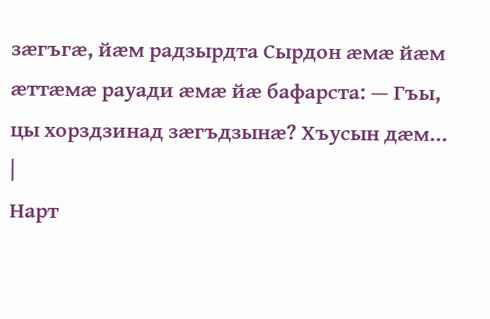зæгъгæ, йæм радзырдта Сырдон æмæ йæм æттæмæ рауади æмæ йæ бафарста: — Гъы, цы хорздзинад зæгъдзынæ? Хъусын дæм... |
Нарт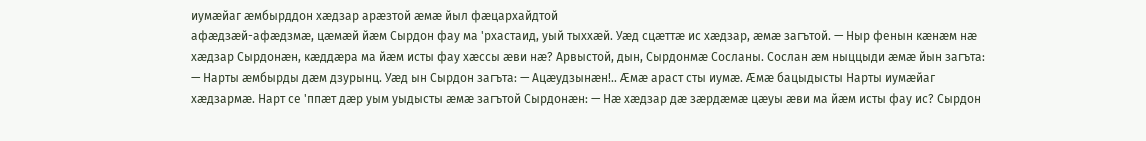иумæйаг æмбырддон хæдзар арæзтой æмæ йыл фæцархайдтой
афæдзæй-афæдзмæ, цæмæй йæм Сырдон фау ма 'рхастаид, уый тыххæй. Уæд сцæттæ ис хæдзар, æмæ загътой. — Ныр фенын кæнæм нæ хæдзар Сырдонæн, кæддæра ма йæм исты фау хæссы æви нæ? Арвыстой, дын, Сырдонмæ Сосланы. Сослан æм ныццыди æмæ йын загъта: — Нарты æмбырды дæм дзурынц. Уæд ын Сырдон загъта: — Ацæудзынæн!.. Æмæ араст сты иумæ. Æмæ бацыдысты Нарты иумæйаг хæдзармæ. Нарт се 'ппæт дæр уым уыдысты æмæ загътой Сырдонæн: — Нæ хæдзар дæ зæрдæмæ цæуы æви ма йæм исты фау ис? Сырдон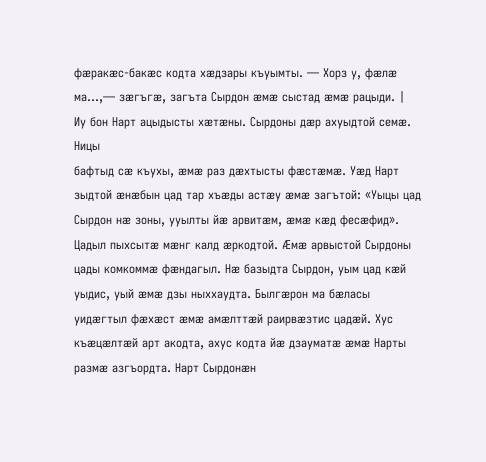фæракæс-бакæс кодта хæдзары къуымты. — Хорз у, фæлæ ма...,— зæгъгæ, загъта Сырдон æмæ сыстад æмæ рацыди. |
Иу бон Нарт ацыдысты хæтæны. Сырдоны дæр ахуыдтой семæ. Ницы
бафтыд сæ къухы, æмæ раз дæхтысты фæстæмæ. Уæд Нарт зыдтой æнæбын цад тар хъæды астæу æмæ загътой: «Уыцы цад Сырдон нæ зоны, ууылты йæ арвитæм, æмæ кæд фесæфид». Цадыл пыхсытæ мæнг калд æркодтой. Æмæ арвыстой Сырдоны цады комкоммæ фæндагыл. Нæ базыдта Сырдон, уым цад кæй уыдис, уый æмæ дзы ныххаудта. Былгæрон ма бæласы уидæгтыл фæхæст æмæ амæлттæй раирвæзтис цадæй. Хус къæцæлтæй арт акодта, ахус кодта йæ дзауматæ æмæ Нарты размæ азгъордта. Нарт Сырдонæн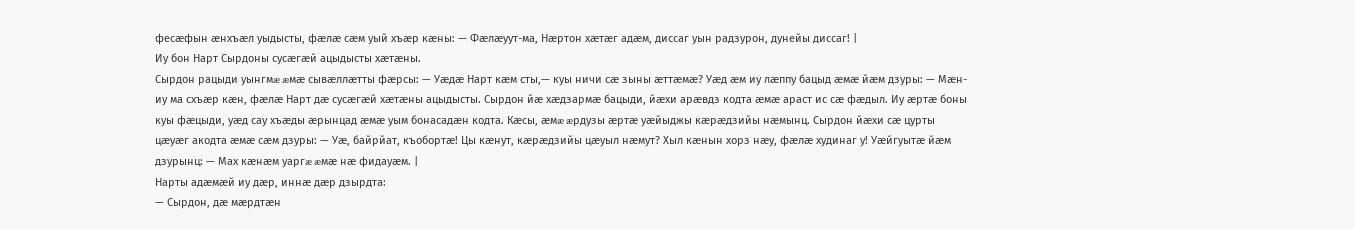фесæфын æнхъæл уыдысты, фæлæ сæм уый хъæр кæны: — Фæлæуут-ма, Нæртон хæтæг адæм, диссаг уын радзурон, дунейы диссаг! |
Иу бон Нарт Сырдоны сусæгæй ацыдысты хæтæны.
Сырдон рацыди уынгмæ æмæ сывæллæтты фæрсы: — Уæдæ Нарт кæм сты,— куы ничи сæ зыны æттæмæ? Уæд æм иу лæппу бацыд æмæ йæм дзуры: — Мæн-иу ма схъæр кæн, фæлæ Нарт дæ сусæгæй хæтæны ацыдысты. Сырдон йæ хæдзармæ бацыди, йæхи арæвдз кодта æмæ араст ис сæ фæдыл. Иу æртæ боны куы фæцыди, уæд сау хъæды æрынцад æмæ уым бонасадæн кодта. Кæсы, æмæ æрдузы æртæ уæйыджы кæрæдзийы нæмынц. Сырдон йæхи сæ цурты цæуæг акодта æмæ сæм дзуры: — Уæ, байрйат, къобортæ! Цы кæнут, кæрæдзийы цæуыл нæмут? Хыл кæнын хорз нæу, фæлæ худинаг у! Уæйгуытæ йæм дзурынц: — Мах кæнæм уаргæ æмæ нæ фидауæм. |
Нарты адæмæй иу дæр, иннæ дæр дзырдта:
— Сырдон, дæ мæрдтæн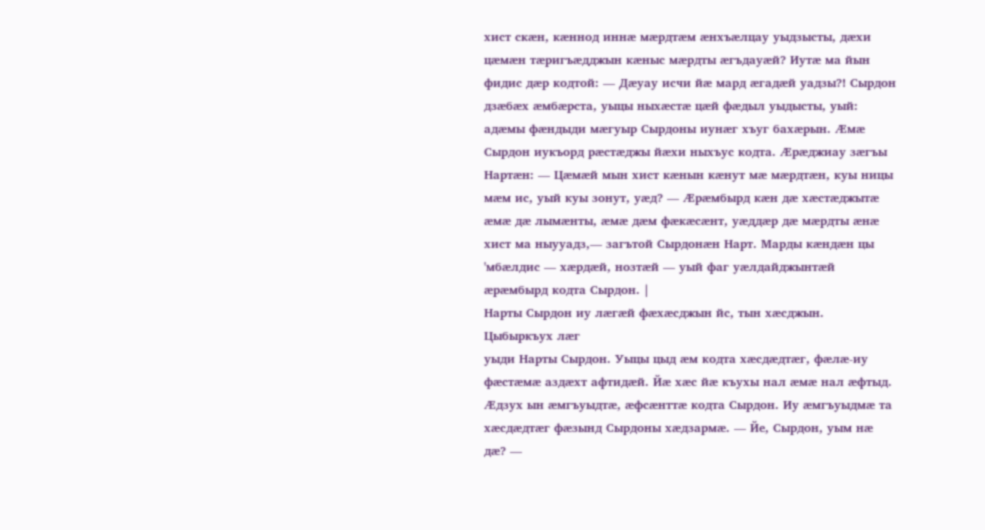хист скæн, кæннод иннæ мæрдтæм æнхъæлцау уыдзысты, дæхи цæмæн тæригъæдджын кæныс мæрдты æгъдауæй? Иутæ ма йын фидис дæр кодтой: — Дæуау исчи йæ мард æгадæй уадзы?! Сырдон дзæбæх æмбæрста, уыцы ныхæстæ цæй фæдыл уыдысты, уый: адæмы фæндыди мæгуыр Сырдоны иунæг хъуг бахæрын. Æмæ Сырдон иукъорд рæстæджы йæхи ныхъус кодта. Æрæджиау зæгъы Нартæн: — Цæмæй мын хист кæнын кæнут мæ мæрдтæн, куы ницы мæм ис, уый куы зонут, уæд? — Æрæмбырд кæн дæ хæстæджытæ æмæ дæ лымæнты, æмæ дæм фæкæсæнт, уæддæр дæ мæрдты æнæ хист ма ныууадз,— загътой Сырдонæн Нарт. Марды кæндæн цы 'мбæлдис — хæрдæй, нозтæй — уый фаг уæлдайджынтæй æрæмбырд кодта Сырдон. |
Нарты Сырдон иу лæгæй фæхæсджын йс, тын хæсджын. Цыбыркъух лæг
уыди Нарты Сырдон. Уыцы цыд æм кодта хæсдæдтæг, фæлæ-иу фæстæмæ аздæхт афтидæй. Йæ хæс йæ къухы нал æмæ нал æфтыд. Æдзух ын æмгъуыдтæ, æфсæнттæ кодта Сырдон. Иу æмгъуыдмæ та хæсдæдтæг фæзынд Сырдоны хæдзармæ. — Йе, Сырдон, уым нæ дæ? —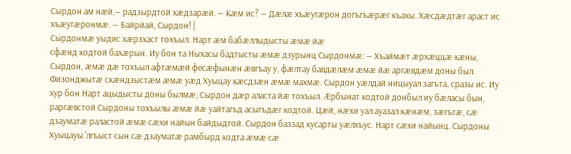Сырдон ам нæй,— радзырдтой хæдзарæй. — Кæм ис? — Дæлæ хъæугæрон догъгъæрæг къахы. Хæсдæдтæг араст ис хъæугæронмæ. — Байрйай, Сырдон! |
Сырдонмæ уыдис хæрзхаст тохъыл. Нарт æм бабæллыдысты æмæ йæ
сфæнд кодтой бахæрын. Иу бон та Ныхасы бадтысты æмæ дзурынц Сырдонмæ: — Хъаймæт æрхæццæ кæны, Сырдон, æмæ дæ тохъыл афтæмæй фесæфынæн æвгъау у, фæлтау бавдæлæм æмæ йæ аргæвдæм доны был. Физонджытæ скæндзыстæм æмæ уæд Хуыцау кæсдзæн æмæ махмæ. Сырдон уæлдай ницыуал загъта, сразы ис. Иу хур бон Нарт ацыдысты доны былмæ; Сырдон дæр аласта йæ тохъыл. Æрбынат кодтой донбыл иу бæласы бын, раргæвстой Сырдоны тохъылы æмæ йæ уайтагъд асыгъдæг кодтой. Цæй, нæхи уал ауазал кæнæм, зæгъгæ, сæ дзауматæ раластой æмæ сæхи найын байдыдтой. Сырдон баззад кусарты уæлхъус. Нарт сæхи найынц. Сырдоны Хуыцауы 'лгъыст сын сæ дзауматæ рамбырд кодта æмæ сæ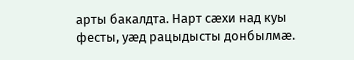арты бакалдта. Нарт сæхи над куы фесты, уæд рацыдысты донбылмæ.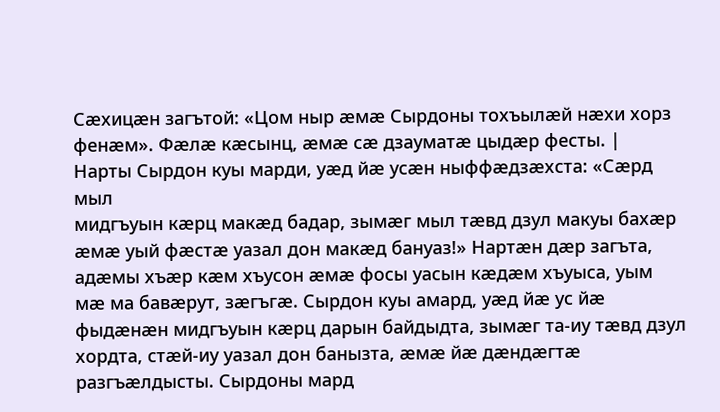Сæхицæн загътой: «Цом ныр æмæ Сырдоны тохъылæй нæхи хорз фенæм». Фæлæ кæсынц, æмæ сæ дзауматæ цыдæр фесты. |
Нарты Сырдон куы марди, уæд йæ усæн ныффæдзæхста: «Сæрд мыл
мидгъуын кæрц макæд бадар, зымæг мыл тæвд дзул макуы бахæр æмæ уый фæстæ уазал дон макæд бануаз!» Нартæн дæр загъта, адæмы хъæр кæм хъусон æмæ фосы уасын кæдæм хъуыса, уым мæ ма бавæрут, зæгъгæ. Сырдон куы амард, уæд йæ ус йæ фыдæнæн мидгъуын кæрц дарын байдыдта, зымæг та-иу тæвд дзул хордта, стæй-иу уазал дон банызта, æмæ йæ дæндæгтæ разгъæлдысты. Сырдоны мард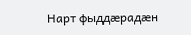Нарт фыддæрадæн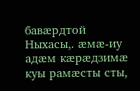бавæрдтой Ныхасы,. æмæ-иу адæм кæрæдзимæ куы рамæсты сты,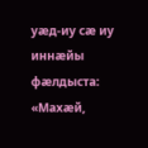уæд-иу сæ иу иннæйы фæлдыста: «Махæй,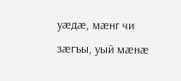уæдæ, мæнг чи зæгъы, уый мæнæ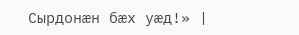Сырдонæн бæх уæд!» |